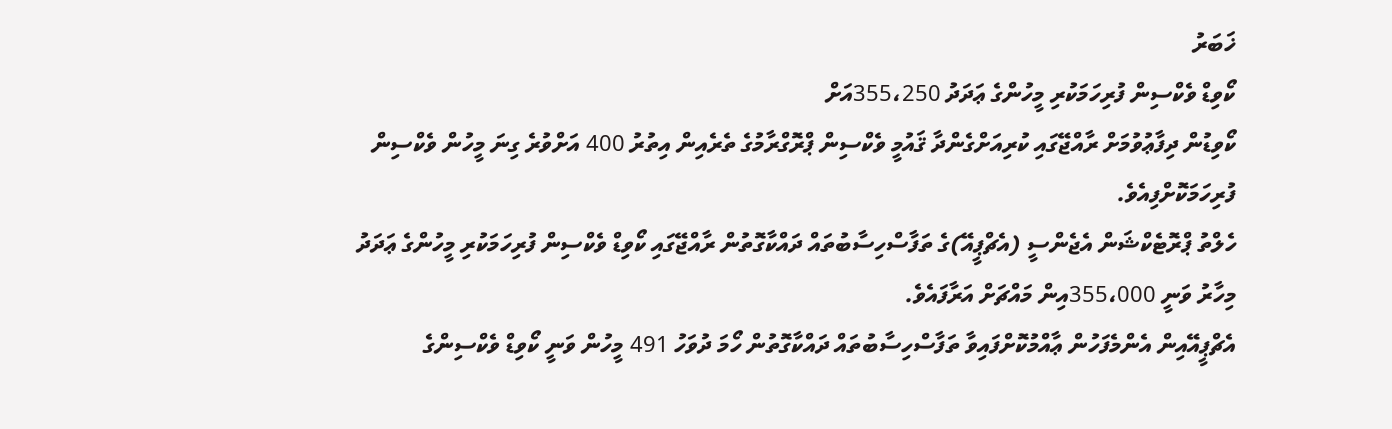ޚަބަރު
ކޯވިޑް ވެކްސިން ފުރިހަމަކުރި މީހުންގެ ޢަދަދު 355،250އަށް
ކޯވިޑުން ދިފާޢުވުމަށް ރާއްޖޭގައި ކުރިއަށްގެންދާ ޤައުމީ ވެކްސިން ޕްރޮގްރާމުގެ ތެރެއިން އިތުރު 400 އަށްވުރެ ގިނަ މީހުން ވެކްސިން ފުރިހަމަކޮށްފިއެވެ.
ހެލްތު ޕްރޮޓެކްޝަން އެޖެންސީ (އެޗްޕީއޭ)ގެ ތަފާސްހިސާބުތައް ދައްކާގޮތުން ރާއްޖޭގައި ކޯވިޑް ވެކްސިން ފުރިހަމަކުރި މީހުންގެ ޢަދަދު މިހާރު ވަނީ 355،000އިން މައްޗަށް އަރާފައެވެ.
އެޗްޕީއޭއިން އެންމެފަހުން ޢާއްމުކޮށްފައިވާ ތަފާސްހިސާބުތައް ދައްކާގޮތުން ހޯމަ ދުވަހު 491 މީހުން ވަނީ ކޯވިޑް ވެކްސިންގެ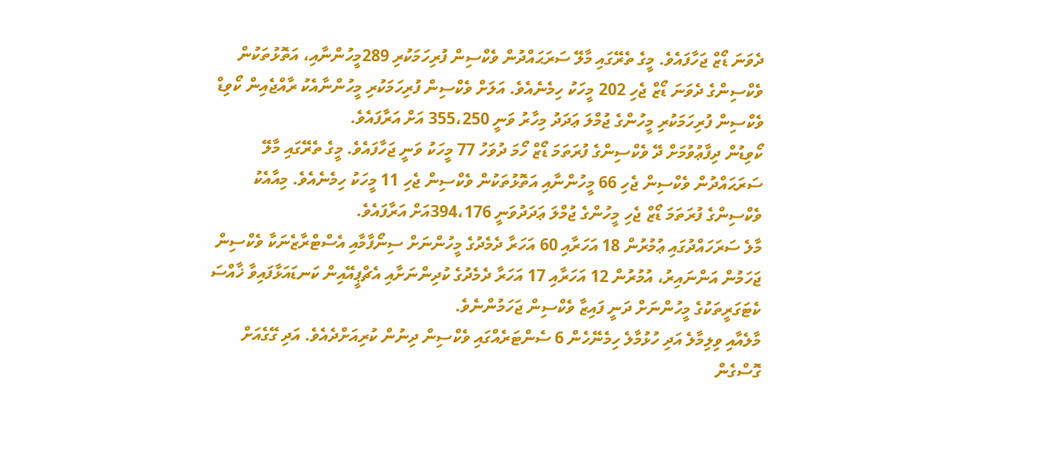ދެވަނަ ޑޯޒް ޖަހާފައެވެ. މީގެ ތެރޭގައި މާލޭ ސަރަޙައްދުން ވެކްސިން ފުރިހަމަކުރި 289މީހުންނާއި، އަތޮޅުތަކުން ވެކްސިންގެ ދެވަނަ ޑޯޒް ޖެހި 202 މީހަކު ހިމެނެއެވެ. އަލަށް ވެކްސިން ފުރިހަމަކުރި މީހުންނާއެކު ރާއްޖެއިން ކޯވިޑް ވެކްސިން ފުރިހަމަކުރި މީހުންގެ ޖުމްލަ ޢަދަދު މިހާރު ވަނީ 355،250 އަށް އަރާފައެވެ.
ކޯވިޑުން ދިފާޢުވުމަށް ދޭ ވެކްސިންގެ ފުރަތަމަ ޑޯޒް ހޯމަ ދުވަހު 77 މީހަކު ވަނީ ޖަހާފައެވެ. މީގެ ތެރޭގައި މާލޭ ސަރަޙައްދުން ވެކްސިން ޖެހި 66 މީހުންނާއި އަތޮޅުތަކުން ވެކްސިން ޖެހި 11 މީހަކު ހިމެނެއެވެ. މިއާއެކު ވެކްސިންގެ ފުރަތަމަ ޑޯޒް ޖެހި މީހުންގެ ޖުމްލަ ޢަދަދުވަނީ 394،176އަށް އަރާފައެވެ.
މާލެ ސަރަހައްދުގައި ޢުމުރުން 18 އަހަރާއި 60 އަހަރާ ދެމެދުގެ މީހުންނަށް ސިނޯފާމާއި އެސްޓްރާޒެނަކާ ވެކްސިން ޖަހަމުން އަންނައިރު، އުމުރުން 12 އަހަރާއި 17 އަހަރާ ދެމެދުގެ ކުދިންނަށާއި އެޗްޕީއޭއިން ކަނޑައަޅާފައިވާ ޚާއްސަ ކެޓަގަރީތަކުގެ މީހުންނަށް ދަނީ ފައިޒާ ވެކްސިން ޖަހަމުންނެވެ.
މާލެއާއި ވިލިމާލެ އަދި ހުޅުމާލެ ހިމެނޭހެން 6 ސެންޓަރެއްގައި ވެކްސިން ދިނުން ކުރިއަށްދެއެވެ. އަދި ގޭގެއަށް ގޮސްގެން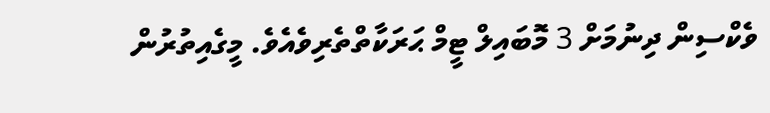ވެކްސިން ދިނުމަށް 3 މޮބައިލް ޓީމް ޙަރަކާތްތެރިވެއެވެ. މީގެއިތުރުން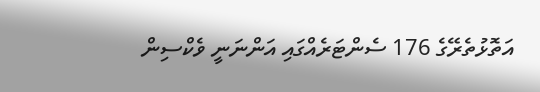އަތޮޅުތެރޭގެ 176 ސެންޓަރެއްގައި އަންނަނީ ވެކްސިން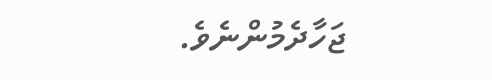ޖަހާދެމުންނެވެ.